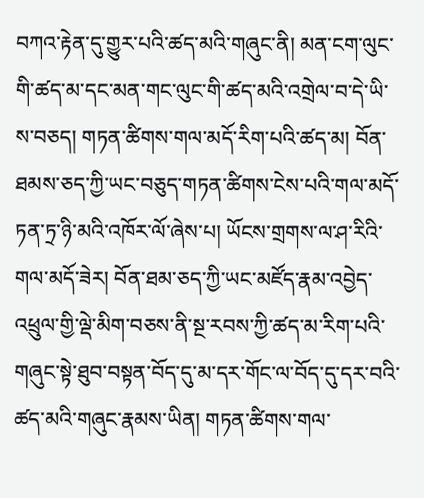བཀའ་རྟེན་དུ་གྱུར་པའི་ཚད་མའི་གཞུང་ནི། མན་ངག་ལུང་གི་ཚད་མ་དང་མན་གང་ལུང་གི་ཚད་མའི་འགྲེལ་བ་དེ་ཡི་ས་བཅད། གཏན་ཚིགས་གལ་མདོ་རིག་པའི་ཚད་མ། བོན་ཐམས་ཅད་ཀྱི་ཡང་བཅུད་གཏན་ཚིགས་ངེས་པའི་གལ་མདོ་ཏན་ཏྲ་ཉི་མའི་འཁོར་ལོ་ཞེས་པ། ཡོངས་གྲགས་ལ་ཤ་རིའི་གལ་མདོ་ཟེར། བོན་ཐམ་ཅད་ཀྱི་ཡང་མཛོད་རྣམ་འབྱེད་འཕྲུལ་གྱི་ལྡེ་མིག་བཅས་ནི་སྔ་རབས་ཀྱི་ཚད་མ་རིག་པའི་གཞུང་སྟེ་ཐུབ་བསྟན་བོད་དུ་མ་དར་གོང་ལ་བོད་དུ་དར་བའི་ཚད་མའི་གཞུང་རྣམས་ཡིན། གཏན་ཚིགས་གལ་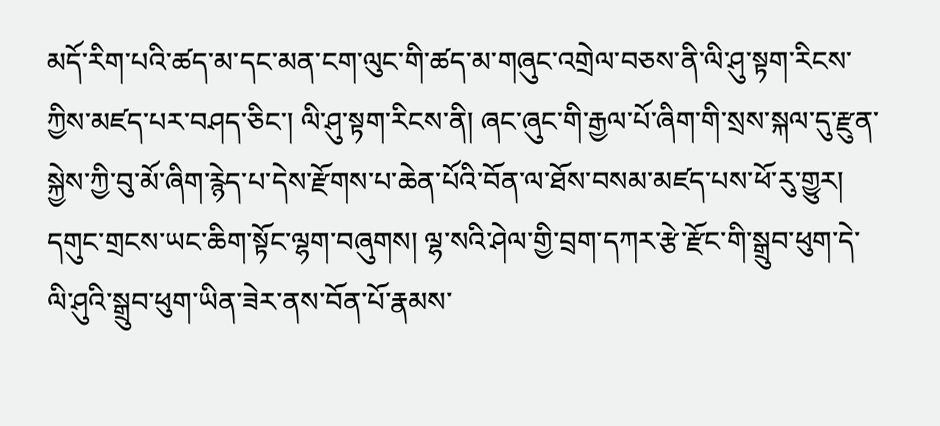མདོ་རིག་པའི་ཚད་མ་དང་མན་ངག་ལུང་གི་ཚད་མ་གཞུང་འགྲེལ་བཅས་ནི་ལི་ཤུ་སྟག་རིངས་ཀྱིས་མཛད་པར་བཤད་ཅིང་། ལི་ཤུ་སྟག་རིངས་ནི། ཞང་ཞུང་གི་རྒྱལ་པོ་ཞིག་གི་སྲས་སྐལ་དུ་རྫུན་སྐྱེས་ཀྱི་བུ་མོ་ཞིག་རྙེད་པ་དེས་རྫོགས་པ་ཆེན་པོའི་བོན་ལ་ཐོས་བསམ་མཛད་པས་ཕོ་རུ་གྱུར། དགུང་གྲངས་ཡང་ཆིག་སྟོང་ལྷག་བཞུགས། ལྷ་སའི་ཤེལ་གྱི་བྲག་དཀར་རྩེ་རྫོང་གི་སྒྲུབ་ཕུག་དེ་ལི་ཤུའི་སྒྲུབ་ཕུག་ཡིན་ཟེར་ནས་བོན་པོ་རྣམས་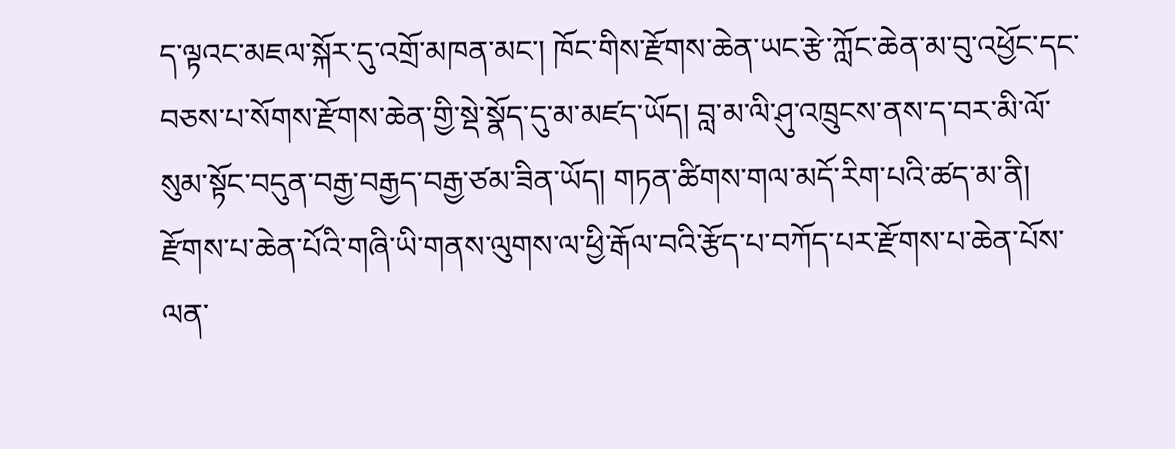ད་ལྟའང་མཇལ་སྐོར་དུ་འགྲོ་མཁན་མང་། ཁོང་གིས་རྫོགས་ཆེན་ཡང་རྩེ་ཀློང་ཆེན་མ་བུ་འཕྱོང་དང་བཅས་པ་སོགས་རྫོགས་ཆེན་གྱི་སྡེ་སྣོད་དུ་མ་མཛད་ཡོད། བླ་མ་ལི་ཤུ་འཁྲུངས་ནས་ད་བར་མི་ལོ་སུམ་སྟོང་བདུན་བརྒྱ་བརྒྱད་བརྒྱ་ཙམ་ཟིན་ཡོད། གཏན་ཚིགས་གལ་མདོ་རིག་པའི་ཚད་མ་ནི། རྫོགས་པ་ཆེན་པོའི་གཞི་ཡི་གནས་ལུགས་ལ་ཕྱི་རྒོལ་བའི་རྩོད་པ་བཀོད་པར་རྫོགས་པ་ཆེན་པོས་ལན་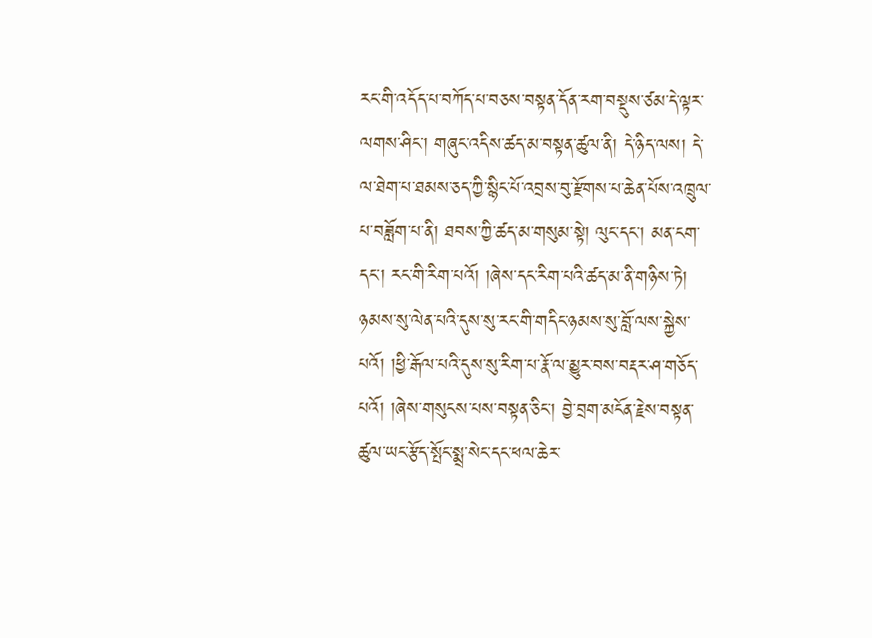རང་གི་འདོད་པ་བཀོད་པ་བཅས་བསྟན་དོན་རག་བསྡུས་ཙམ་དེ་ལྟར་ལགས་ཤིང་། གཞུང་འདིས་ཚད་མ་བསྟན་ཚུལ་ནི། དེ་ཉིད་ལས། དེ་ལ་ཐེག་པ་ཐམས་ཅད་ཀྱི་སྙིང་པོ་འབྲས་བུ་རྫོགས་པ་ཆེན་པོས་འཁྲུལ་པ་བཟློག་པ་ནི། ཐབས་ཀྱི་ཚད་མ་གསུམ་སྟེ། ལུང་དང་། མན་ངག་དང་། རང་གི་རིག་པའོ། །ཞེས་དང་རིག་པའི་ཚད་མ་ནི་གཉིས་ཏེ། ཉམས་སུ་ལེན་པའི་དུས་སུ་རང་གི་གདིང་ཉམས་སུ་བློ་ལས་སྐྱེས་པའོ། །ཕྱི་རྒོལ་པའི་དུས་སུ་རིག་པ་རྣོ་ལ་མྱུར་བས་བརྡར་ཤ་གཅོད་པའོ། །ཞེས་གསུངས་པས་བསྟན་ཅིང་། བྱེ་བྲག་མངོན་རྗེས་བསྟན་ཚུལ་ཡང་རྩོད་སྤོང་སྨྲ་སེང་དང་ཕལ་ཆེར་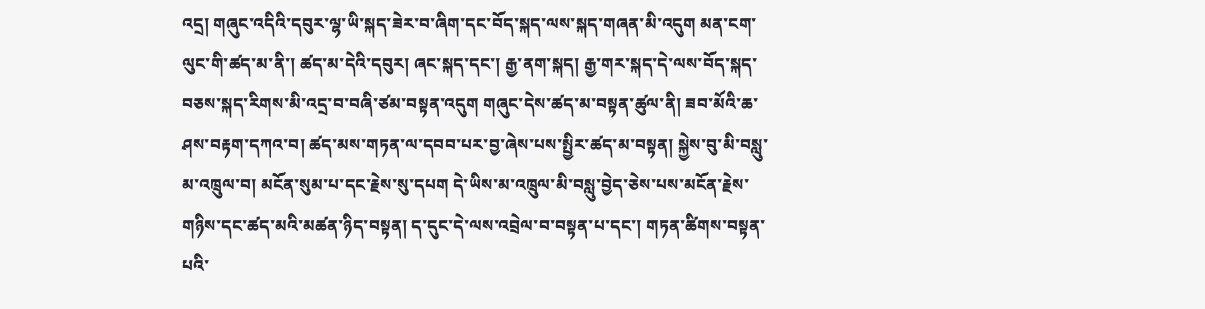འདྲ། གཞུང་འདིའི་དབུར་ལྷ་ཡི་སྐད་ཟེར་བ་ཞིག་དང་བོད་སྐད་ལས་སྐད་གཞན་མི་འདུག མན་ངག་ལུང་གི་ཚད་མ་ནི་། ཚད་མ་དེའི་དབུར། ཞང་སྐད་དང་། རྒྱ་ནག་སྐད། རྒྱ་གར་སྐད་དེ་ལས་བོད་སྐད་བཅས་སྐད་རིགས་མི་འདྲ་བ་བཞི་ཙམ་བསྟན་འདུག གཞུང་དེས་ཚད་མ་བསྟན་ཚུལ་ནི། ཟབ་མོའི་ཆ་ཤས་བརྟག་དཀའ་བ། ཚད་མས་གཏན་ལ་དབབ་པར་བྱ་ཞེས་པས་སྤྱིར་ཚད་མ་བསྟན། སྐྱེས་བུ་མི་བསླུ་མ་འཁྲུལ་བ། མངོན་སུམ་པ་དང་རྗེས་སུ་དཔག དེ་ཡིས་མ་འཁྲུལ་མི་བསླུ་བྱེད་ཅེས་པས་མངོན་རྗེས་གཉིས་དང་ཚད་མའི་མཚན་ཉིད་བསྟན། ད་དུང་དེ་ལས་འབྲེལ་བ་བསྟན་པ་དང་། གཏན་ཚིགས་བསྟན་པའི་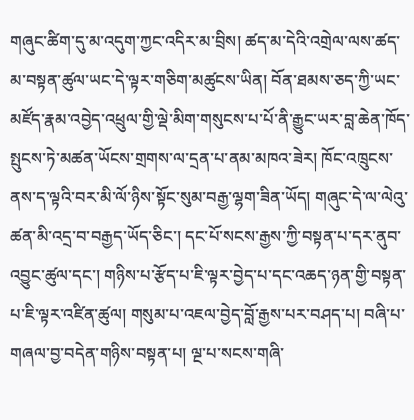གཞུང་ཚིག་དུ་མ་འདུག་ཀྱང་འདིར་མ་བྲིས། ཚད་མ་དེའི་འགྲེལ་ལས་ཚད་མ་བསྟན་ཚུལ་ཡང་དེ་ལྟར་གཅིག་མཚུངས་ཡིན། བོན་ཐམས་ཅད་ཀྱི་ཡང་མཛོད་རྣམ་འབྱེད་འཕྲུལ་གྱི་ལྡེ་མིག་གསུངས་པ་པོ་ནི་རྒྱུང་ཡར་བླ་ཆེན་ཁོད་སྤུངས་ཏེ་མཚན་ཡོངས་གྲགས་ལ་དྲན་པ་ནམ་མཁའ་ཟེར། ཁོང་འཁྲུངས་ནས་ད་ལྟའི་བར་མི་ལོ་ཉིས་སྟོང་སུམ་བརྒྱ་ལྷག་ཟིན་ཡོད། གཞུང་དེ་ལ་ལེའུ་ཚན་མི་འདྲ་བ་བརྒྱད་ཡོད་ཅིང་། དང་པོ་སངས་རྒྱས་ཀྱི་བསྟན་པ་དར་ནུབ་འབྱུང་ཚུལ་དང་། གཉིས་པ་རྩོད་པ་ཇི་ལྟར་བྱེད་པ་དང་འཆད་ཉན་གྱི་བསྟན་པ་ཇི་ལྟར་འཛིན་ཚུལ། གསུམ་པ་འཇལ་བྱེད་བློ་རྒྱས་པར་བཤད་པ། བཞི་པ་གཞལ་བྱ་བདེན་གཉིས་བསྟན་པ། ལྔ་པ་སངས་གཞི་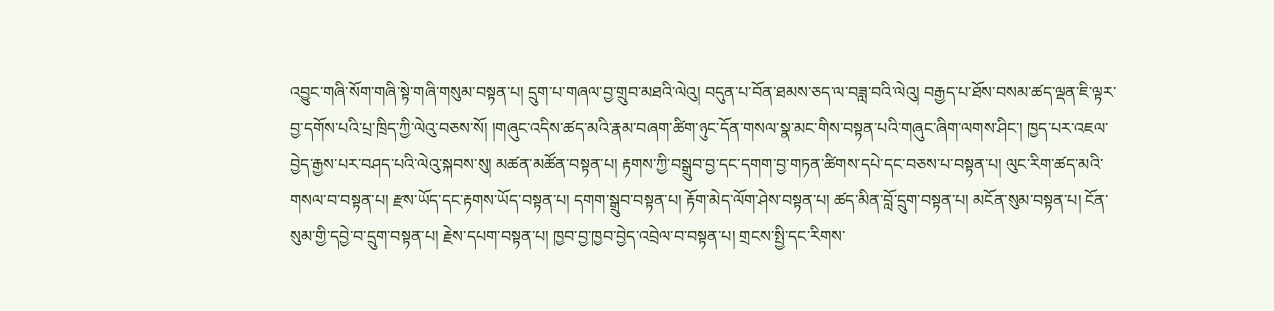འབྱུང་གཞི་སོག་གཞི་སྟེ་གཞི་གསུམ་བསྟན་པ། དྲུག་པ་གཞལ་བྱ་གྲུབ་མཐའི་ལེའུ། བདུན་པ་བོན་ཐམས་ཅད་ལ་བཟླ་བའི་ལེའུ། བརྒྱད་པ་ཐོས་བསམ་ཚད་ལྡན་ཇི་ལྟར་བྱ་དགོས་པའི་པྲ་ཁྲིད་ཀྱི་ལེའུ་བཅས་སོ། །གཞུང་འདིས་ཚད་མའི་རྣམ་བཞག་ཚིག་ཉུང་དོན་གསལ་སྣ་མང་གིས་བསྟན་པའི་གཞུང་ཞིག་ལགས་ཤིང་། ཁྱད་པར་འཇལ་བྱེད་རྒྱས་པར་བཤད་པའི་ལེའུ་སྐབས་སུ། མཚན་མཚོན་བསྟན་པ། རྟགས་ཀྱི་བསྒྲུབ་བྱ་དང་དགག་བྱ་གཏན་ཚིགས་དཔེ་དང་བཅས་པ་བསྟན་པ། ལུང་རིག་ཚད་མའི་གསལ་བ་བསྟན་པ། རྫས་ཡོད་དང་རྟགས་ཡོད་བསྟན་པ། དགག་སྒྲུབ་བསྟན་པ། རྟོག་མེད་ལོག་ཤེས་བསྟན་པ། ཚད་མིན་བློ་དྲུག་བསྟན་པ། མངོན་སུམ་བསྟན་པ། ངོན་སུམ་གྱི་དབྱེ་བ་དྲུག་བསྟན་པ། རྗེས་དཔག་བསྟན་པ། ཁྱབ་བྱ་ཁྱབ་བྱེད་འབྲེལ་བ་བསྟན་པ། གྲངས་སྤྱི་དང་རིགས་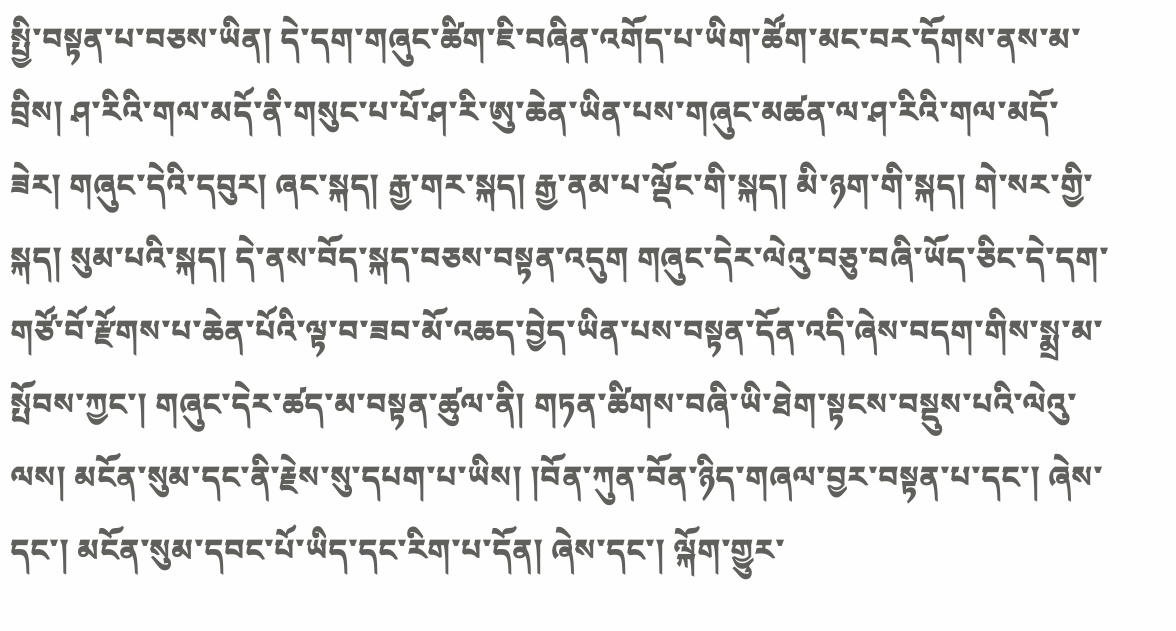སྤྱི་བསྟན་པ་བཅས་ཡིན། དེ་དག་གཞུང་ཚིག་ཇི་བཞིན་འགོད་པ་ཡིག་ཚོག་མང་བར་དོགས་ནས་མ་བྲིས། ཤ་རིའི་གལ་མདོ་ནི་གསུང་པ་པོ་ཤ་རི་ཨུ་ཆེན་ཡིན་པས་གཞུང་མཚན་ལ་ཤ་རིའི་གལ་མདོ་ཟེར། གཞུང་དེའི་དབུར། ཞང་སྐད། རྒྱ་གར་སྐད། རྒྱ་ནམ་པ་ལྡོང་གི་སྐད། མི་ཉག་གི་སྐད། གེ་སར་གྱི་སྐད། སུམ་པའི་སྐད། དེ་ནས་བོད་སྐད་བཅས་བསྟན་འདུག གཞུང་དེར་ལེའུ་བཅུ་བཞི་ཡོད་ཅིང་དེ་དག་གཙོ་བོ་རྫོགས་པ་ཆེན་པོའི་ལྟ་བ་ཟབ་མོ་འཆད་བྱེད་ཡིན་པས་བསྟན་དོན་འདི་ཞེས་བདག་གིས་སྨྲ་མ་སྤོབས་ཀྱང་། གཞུང་དེར་ཚད་མ་བསྟན་ཚུལ་ནི། གཏན་ཚིགས་བཞི་ཡི་ཐེག་སྟངས་བསྡུས་པའི་ལེའུ་ལས། མངོན་སུམ་དང་ནི་རྗེས་སུ་དཔག་པ་ཡིས། །བོན་ཀུན་བོན་ཉིད་གཞལ་བྱར་བསྟན་པ་དང་། ཞེས་དང་། མངོན་སུམ་དབང་པོ་ཡིད་དང་རིག་པ་དོན། ཞེས་དང་། ལྐོག་གྱུར་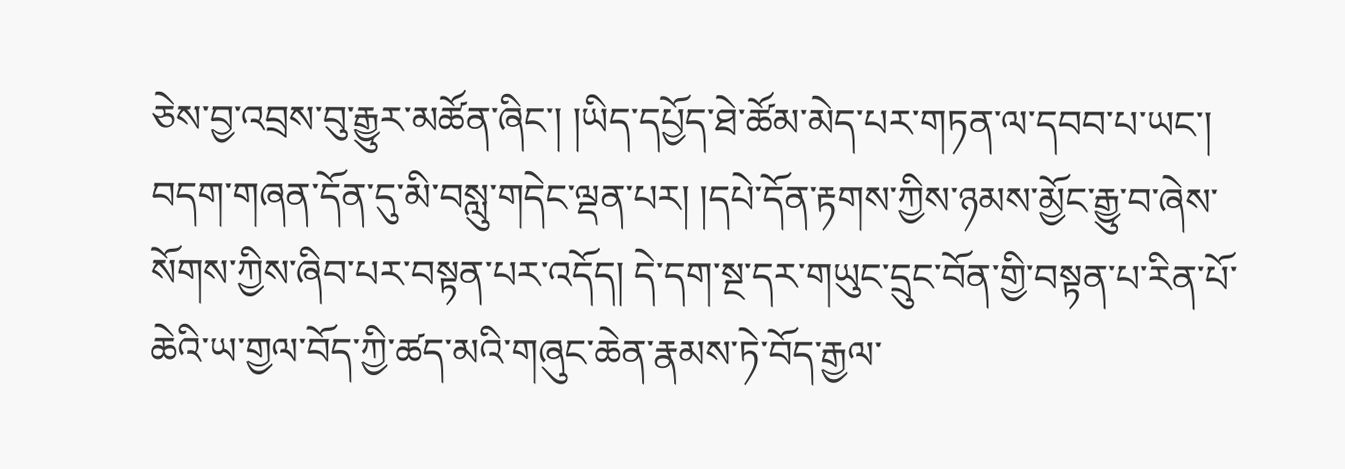ཅེས་བྱ་འབྲས་བུ་རྒྱུར་མཚོན་ཞིང་། །ཡིད་དཔྱོད་ཐེ་ཚོམ་མེད་པར་གཏན་ལ་དབབ་པ་ཡང་། བདག་གཞན་དོན་དུ་མི་བསླུ་གདེང་ལྡན་པར། །དཔེ་དོན་རྟགས་ཀྱིས་ཉམས་མྱོང་རྒྱུ་བ་ཞེས་སོགས་ཀྱིས་ཞིབ་པར་བསྟན་པར་འདོད། དེ་དག་སྔ་དར་གཡུང་དྲུང་བོན་གྱི་བསྟན་པ་རིན་པོ་ཆེའི་ཡ་གྱལ་བོད་ཀྱི་ཚད་མའི་གཞུང་ཆེན་རྣམས་ཏེ་བོད་རྒྱལ་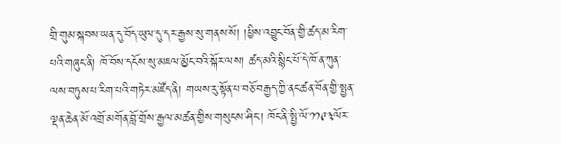གྲི་གུམ་སྐབས་ཡན་དུ་བོད་ཡུལ་དུ་དར་རྒྱས་སུ་གནས་སོ། །ཕྱིས་འབྱུང་བོན་གྱི་ཚད་མ་རིག་པའི་གཞུང་ནི། ཁོ་བོས་དངོས་སུ་མཇལ་མྱོང་བའི་སྐོར་ལས། ཚད་མའི་སྙིང་པོ་དེ་ཁོ་ན་ཀུན་ལས་བཏུས་པ་རིག་པའི་གཏེར་མཛོད་ནི། གཡས་རུ་སྟོན་པ་བཅོ་བརྒྱད་ཀྱི་ནང་ཚན་བོན་གྱི་སྤྱན་ལྡན་ཆེན་མོ་འགྲོ་མགོན་བློ་གྲོས་རྒྱལ་མཚན་གྱིས་གསུངས་ཤིང་། ཁོང་ནི་སྤྱི་ལོ་༡༡༩༣ལོར་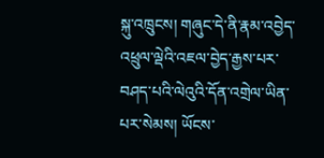སྐུ་འཁྲུངས། གཞུང་དེ་ནི་རྣམ་འབྱེད་འཕྲུལ་ལྡེའི་འཇལ་བྱེད་རྒྱས་པར་བཤད་པའི་ལེའུའི་དོན་འགྲེལ་ཡིན་པར་སེམས། ཡོངས་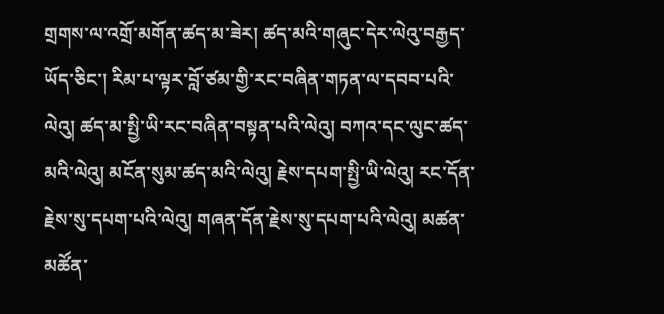གྲགས་ལ་འགྲོ་མགོན་ཚད་མ་ཟེར། ཚད་མའི་གཞུང་དེར་ལེའུ་བརྒྱད་ཡོད་ཅིང་། རིམ་པ་ལྟར་བློ་ཙམ་གྱི་རང་བཞིན་གཏན་ལ་དབབ་པའི་ལེའུ། ཚད་མ་སྤྱི་ཡི་རང་བཞིན་བསྟན་པའི་ལེའུ། བཀའ་དང་ལུང་ཚད་མའི་ལེའུ། མངོན་སུམ་ཚད་མའི་ལེའུ། རྗེས་དཔག་སྤྱི་ཡི་ལེའུ། རང་དོན་རྗེས་སུ་དཔག་པའི་ལེའུ། གཞན་དོན་རྗེས་སུ་དཔག་པའི་ལེའུ། མཚན་མཚོན་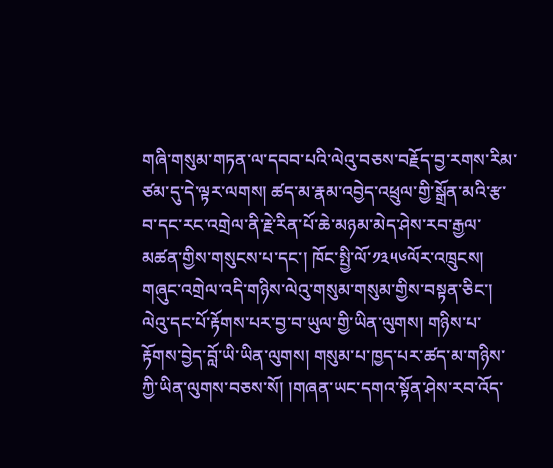གཞི་གསུམ་གཏན་ལ་དབབ་པའི་ལེའུ་བཅས་བརྗོད་བྱ་རགས་རིམ་ཙམ་དུ་དེ་ལྟར་ལགས། ཚད་མ་རྣམ་འབྱེད་འཕྲུལ་གྱི་སྒྲོན་མའི་རྩ་བ་དང་རང་འགྲེལ་ནི་རྗེ་རིན་པོ་ཆེ་མཉམ་མེད་ཤེས་རབ་རྒྱལ་མཚན་གྱིས་གསུངས་པ་དང་། ཁོང་སྤྱི་ལོ་༡༣༥༦ལོར་འཁྲུངས། གཞུང་འགྲེལ་འདི་གཉིས་ལེའུ་གསུམ་གསུམ་གྱིས་བསྟན་ཅིང་། ལེའུ་དང་པོ་རྟོགས་པར་བྱ་བ་ཡུལ་གྱི་ཡིན་ལུགས། གཉིས་པ་རྟོགས་བྱེད་བློ་ཡི་ཡིན་ལུགས། གསུམ་པ་ཁྱད་པར་ཚད་མ་གཉིས་ཀྱི་ཡིན་ལུགས་བཅས་སོ། །གཞན་ཡང་དགའ་སྟོན་ཤེས་རབ་འོད་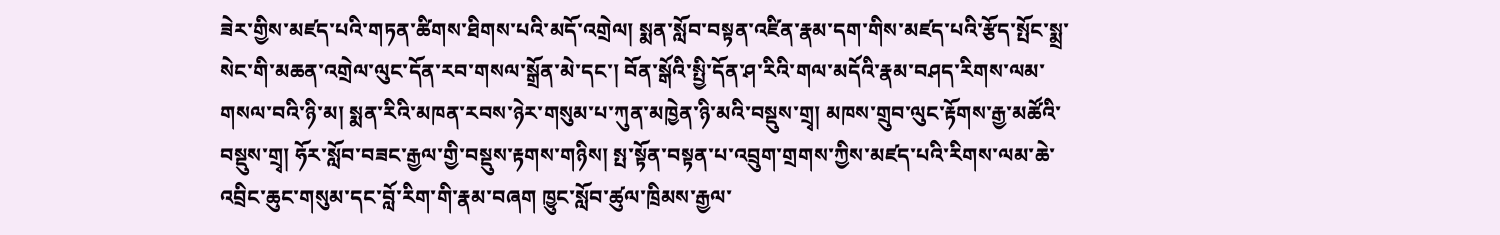ཟེར་གྱིས་མཛད་པའི་གཏན་ཚིགས་ཐིགས་པའི་མདོ་འགྲེལ། སྨན་སློབ་བསྟན་འཛིན་རྣམ་དག་གིས་མཛད་པའི་རྩོད་སྤོང་སྨྲ་སེང་གི་མཆན་འགྲེལ་ལུང་དོན་རབ་གསལ་སྒྲོན་མེ་དང་། བོན་སྒོའི་སྤྱི་དོན་ཤ་རིའི་གལ་མདོའི་རྣམ་བཤད་རིགས་ལམ་གསལ་བའི་ཉི་མ། སྨན་རིའི་མཁན་རབས་ཉེར་གསུམ་པ་ཀུན་མཁྱེན་ཉི་མའི་བསྡུས་གྲྭ། མཁས་གྲུབ་ལུང་རྟོགས་རྒྱ་མཚོའི་བསྡུས་གྲྭ། ཧོར་སློབ་བཟང་རྒྱལ་གྱི་བསྡུས་རྟགས་གཉིས། སྤ་སྟོན་བསྟན་པ་འབྲུག་གྲགས་ཀྱིས་མཛད་པའི་རིགས་ལམ་ཆེ་འབྲིང་ཆུང་གསུམ་དང་བློ་རིག་གི་རྣམ་བཞག ཁྱུང་སློབ་ཚུལ་ཁྲིམས་རྒྱལ་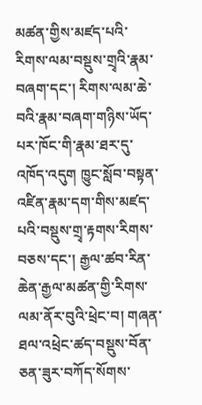མཚན་གྱིས་མཛད་པའི་རིགས་ལམ་བསྡུས་གྲྭའི་རྣམ་བཞག་དང་། རིགས་ལམ་ཆེ་བའི་རྣམ་བཞག་གཉིས་ཡོད་པར་ཁོང་གི་རྣམ་ཐར་དུ་འཁོད་འདུག ཁྱུང་སློབ་བསྟན་འཛིན་རྣམ་དག་གིས་མཛད་པའི་བསྡུས་གྲྭ་རྟགས་རིགས་བཅས་དང་། རྒྱལ་ཚབ་རིན་ཆེན་རྒྱལ་མཚན་གྱི་རིགས་ལམ་ནོར་བུའི་ཕྲེང་བ། གཞན་ཐལ་འཕྲེང་ཚད་བསྡུས་བོན་ཅན་ཟུར་བཀོད་སོགས་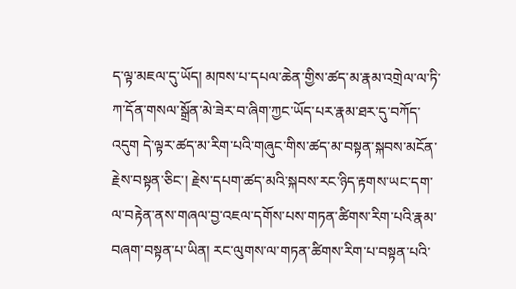ད་ལྟ་མཇལ་དུ་ཡོད། མཁས་པ་དཔལ་ཆེན་གྱིས་ཚད་མ་རྣམ་འགྲེལ་ལ་ཏི་ཀ་དོན་གསལ་སྒྲོན་མེ་ཟེར་བ་ཞིག་ཀྱང་ཡོད་པར་རྣམ་ཐར་དུ་བཀོད་འདུག དེ་ལྟར་ཚད་མ་རིག་པའི་གཞུང་གིས་ཚད་མ་བསྟན་སྐབས་མངོན་རྗེས་བསྟན་ཅིང་། རྗེས་དཔག་ཚད་མའི་སྐབས་རང་ཉིད་རྟགས་ཡང་དག་ལ་བརྟེན་ནས་གཞལ་བྱ་འཇལ་དགོས་པས་གཏན་ཚིགས་རིག་པའི་རྣམ་བཞག་བསྟན་པ་ཡིན། རང་ལུགས་ལ་གཏན་ཚིགས་རིག་པ་བསྟན་པའི་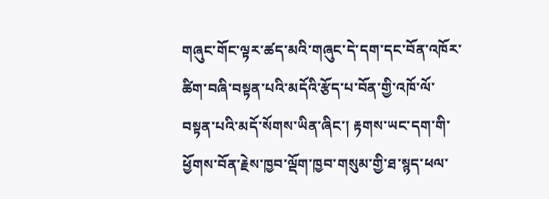གཞུང་གོང་ལྟར་ཚད་མའི་གཞུང་དེ་དག་དང་བོན་འཁོར་ཚིག་བཞི་བསྟན་པའི་མདོའི་རྩོད་པ་བོན་གྱི་འཁོ་ལོ་བསྟན་པའི་མདོ་སོགས་ཡིན་ཞིང་། རྟགས་ཡང་དག་གི་ཕྱོགས་བོན་རྗེས་ཁྱབ་ལྡོག་ཁྱབ་གསུམ་གྱི་ཐ་སྙད་ཕལ་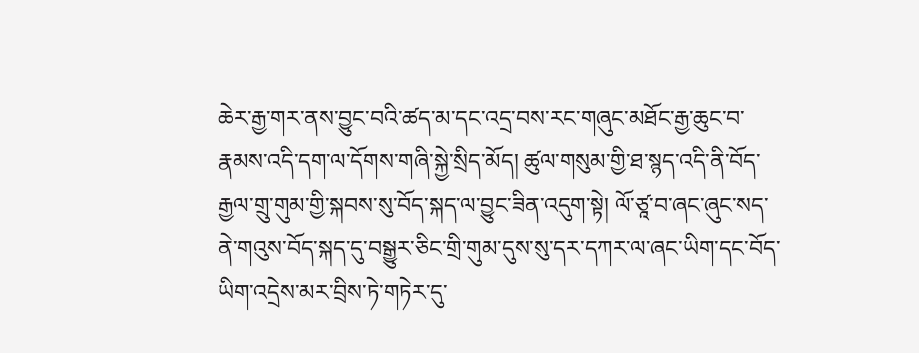ཆེར་རྒྱ་གར་ནས་བྱུང་བའི་ཚད་མ་དང་འདྲ་བས་རང་གཞུང་མཐོང་རྒྱ་ཆུང་བ་རྣམས་འདི་དག་ལ་དོགས་གཞི་སྐྱེ་སྲིད་མོད། ཚུལ་གསུམ་གྱི་ཐ་སྙད་འདི་ནི་བོད་རྒྱལ་གྲུ་གུམ་གྱི་སྐབས་སུ་བོད་སྐད་ལ་བྱུང་ཟིན་འདུག་སྟེ། ལོ་ཙཱ་བ་ཞང་ཞུང་སད་ནེ་གའུས་བོད་སྐད་དུ་བསྒྱུར་ཅིང་གྲི་གུམ་དུས་སུ་དར་དཀར་ལ་ཞང་ཡིག་དང་བོད་ཡིག་འདྲེས་མར་བྲིས་ཏེ་གཏེར་དུ་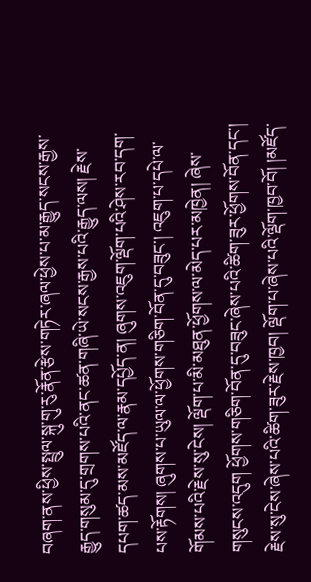བཞག་ནས་ཕྱིས་སྤྲུལ་སྐུ་གུ་རུ་རྣོན་རྩེས་གཏེར་ཞལ་ཕྱེས་པ་མ་རྒྱུད་སངས་རྒྱས་རྒྱུད་གསུམ་དུ་གྲགས་པའི་ནང་ཚན་གཞི་ཡེ་སངས་རྒྱས་པའི་རྒྱུད་ལས། རྗེས་དཔག་ཚད་མས་མཛོད་ལ་རྣམ་དཔྱོད་ན། ཞུགས་འཇུག་ལྡོག་པའི་ཤེས་རབ་དག་པས་རྟོགས། ཞུགས་པ་ཡུལ་ལ་ཕྱོགས་གཅིག་བོན་དུ་བཟུང་། འཇུག་པ་དཔེ་ལ་གོམས་པའི་རྗེས་སུ་ངེས། ལྡོག་པ་མི་མཐུན་ཕྱོགས་ལ་མེད་པར་མཁྱེན། ཞེས་གསུངས་འདུག ཕྱོགས་གཅིག་བོན་དུ་བཟུང་ཞེས་པའི་ཚིག་ཟུར་ཕྱོགས་བོན་དང་། རྗེས་སུ་ངེས་ཞེས་པའི་ཚིག་ཟུར་རྗེས་ཁྱབ། ལྡོག་པ་ཞེས་པའི་ལྡོག་ཁྱབ་བོ། །མཛོད་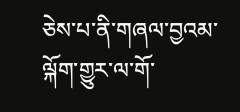ཅེས་པ་ནི་གཞལ་བྱའམ་ལྐོག་གྱུར་ལ་གོ་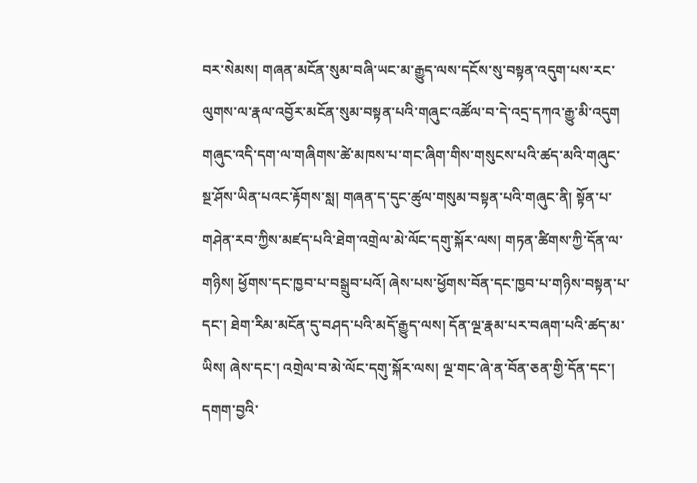བར་སེམས། གཞན་མངོན་སུམ་བཞི་ཡང་མ་རྒྱུད་ལས་དངོས་སུ་བསྟན་འདུག་པས་རང་ལུགས་ལ་རྣལ་འབྱོར་མངོན་སུམ་བསྟན་པའི་གཞུང་འཚོལ་བ་དེ་འདྲ་དཀའ་རྒྱུ་མི་འདུག གཞུང་འདི་དག་ལ་གཞིགས་ཚེ་མཁས་པ་གང་ཞིག་གིས་གསུངས་པའི་ཚད་མའི་གཞུང་སྔ་ཤོས་ཡིན་པའང་རྟོགས་སླ། གཞན་ད་དུང་ཚུལ་གསུམ་བསྟན་པའི་གཞུང་ནི། སྟོན་པ་གཤེན་རབ་ཀྱིས་མཛད་པའི་ཐེག་འགྲེལ་མེ་ལོང་དགུ་སྐོར་ལས། གཏན་ཚིགས་ཀྱི་དོན་ལ་གཉིས། ཕྱོགས་དང་ཁྱབ་པ་བསྒྲུབ་པའོ། ཞེས་པས་ཕྱོགས་བོན་དང་ཁྱབ་པ་གཉིས་བསྟན་པ་དང་། ཐེག་རིམ་མངོན་དུ་བཤད་པའི་མདོ་རྒྱུད་ལས། དོན་ལྔ་རྣམ་པར་བཞག་པའི་ཚད་མ་ཡིས། ཞེས་དང་། འགྲེལ་བ་མེ་ལོང་དགུ་སྐོར་ལས། ལྔ་གང་ཞེ་ན་བོན་ཅན་གྱི་དོན་དང་། དགག་བྱའི་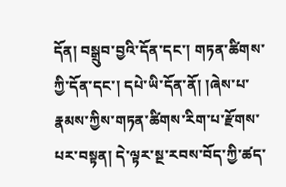དོན། བསྒྲུབ་བྱའི་དོན་དང་། གཏན་ཚིགས་ཀྱི་དོན་དང་། དཔེ་ཡི་དོན་ནོ། །ཞེས་པ་རྣམས་ཀྱིས་གཏན་ཚིགས་རིག་པ་རྫོགས་པར་བསྟན། དེ་ལྟར་སྔ་རབས་བོད་ཀྱི་ཚད་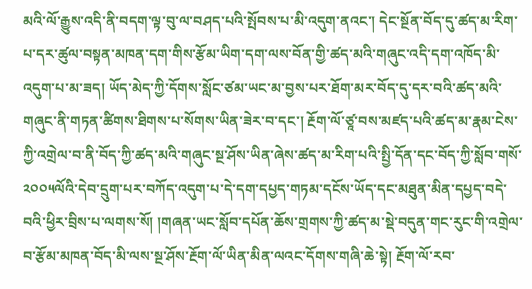མའི་ལོ་རྒྱུས་འདི་ནི་བདག་ལྟ་བུ་ལ་བཤད་པའི་སྤོབས་པ་མི་འདུག་ནའང་། དེང་སྔོན་བོད་དུ་ཚད་མ་རིག་པ་དར་ཚུལ་བསྟན་མཁན་དག་གིས་རྩོམ་ཡིག་དག་ལས་བོན་གྱི་ཚད་མའི་གཞུང་འདི་དག་འཁོད་མི་འདུག་པ་མ་ཟད། ཡོད་མེད་ཀྱི་དོགས་སློང་ཙམ་ཡང་མ་བྱས་པར་ཐོག་མར་བོད་དུ་དར་བའི་ཚད་མའི་གཞུང་ནི་གཏན་ཚིགས་ཐིགས་པ་སོགས་ཡིན་ཟེར་བ་དང་། རྔོག་ལོ་ཙཱ་བས་མཛད་པའི་ཚད་མ་རྣམ་ངེས་ཀྱི་འགྲེལ་བ་ནི་བོད་ཀྱི་ཚད་མའི་གཞུང་སྔ་ཤོས་ཡིན་ཞེས་ཚད་མ་རིག་པའི་སྤྱི་དོན་དང་བོད་ཀྱི་སློབ་གསོ་༢༠༠༥ལོའི་དེབ་དྲུག་པར་བཀོད་འདུག་པ་དེ་དག་དཔྱད་གཏམ་དངོས་ཡོད་དང་མཐུན་མིན་དཔྱད་བདེ་བའི་ཕྱིར་བྲིས་པ་ལགས་སོ། །གཞན་ཡང་སློབ་དཔོན་ཆོས་གྲགས་ཀྱི་ཚད་མ་སྡེ་བདུན་གང་རུང་གི་འགྲེལ་བ་རྩོམ་མཁན་བོད་མི་ལས་སྔ་ཤོས་རྔོག་ལོ་ཡིན་མིན་ལའང་དོགས་གཞི་ཆེ་སྟེ། རྔོག་ལོ་རབ་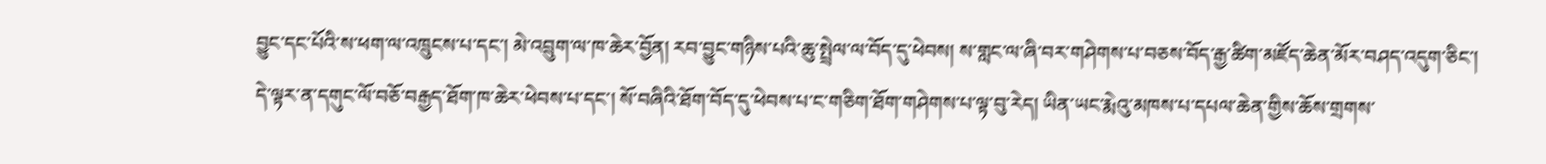བྱུང་དང་པོའི་ས་ཕག་ལ་འཁྲུངས་པ་དང་། མེ་འབྲུག་ལ་ཁ་ཆེར་བྱོན། རབ་བྱུང་གཉིས་པའི་ཆུ་སྤྲེལ་ལ་བོད་དུ་ཕེབས། ས་གླང་ལ་ཞི་བར་གཤེགས་པ་བཅས་བོད་རྒྱ་ཚིག་མཛོད་ཆེན་མོར་བཤད་འདུག་ཅིང་། དེ་ལྟར་ན་དགུང་ལོ་བཅོ་བརྒྱད་ཐོག་ཁ་ཆེར་ཕེབས་པ་དང་། སོ་བཞིའི་ཐོག་བོད་དུ་ཕེབས་པ་ང་གཅིག་ཐོག་གཤེགས་པ་ལྟ་བུ་རེད། ཡིན་ཡང་རྨེའུ་མཁས་པ་དཔལ་ཆེན་གྱིས་ཆོས་གྲགས་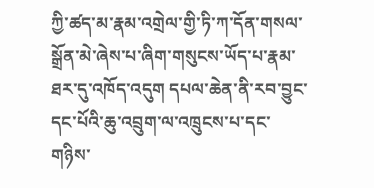ཀྱི་ཚད་མ་རྣམ་འགྲེལ་གྱི་ཏི་ཀ་དོན་གསལ་སྒྲོན་མེ་ཞེས་པ་ཞིག་གསུངས་ཡོད་པ་རྣམ་ཐར་དུ་འཁོད་འདུག དཔལ་ཆེན་ནི་རབ་བྱུང་དང་པོའི་ཆུ་འབྲུག་ལ་འཁྲུངས་པ་དང་གཉིས་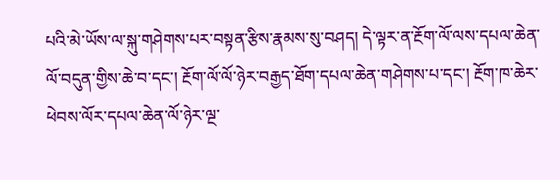པའི་མེ་ཡོས་ལ་སྐུ་གཤེགས་པར་བསྟན་རྩིས་རྣམས་སུ་བཤད། དེ་ལྟར་ན་རྔོག་ལོ་ལས་དཔལ་ཆེན་ལོ་བདུན་གྱིས་ཆེ་བ་དང་། རྔོག་ལོ་ལོ་ཉེར་བརྒྱད་ཐོག་དཔལ་ཆེན་གཤེགས་པ་དང་། རྔོག་ཁ་ཆེར་ཕེབས་ལོར་དཔལ་ཆེན་ལོ་ཉེར་ལྔ་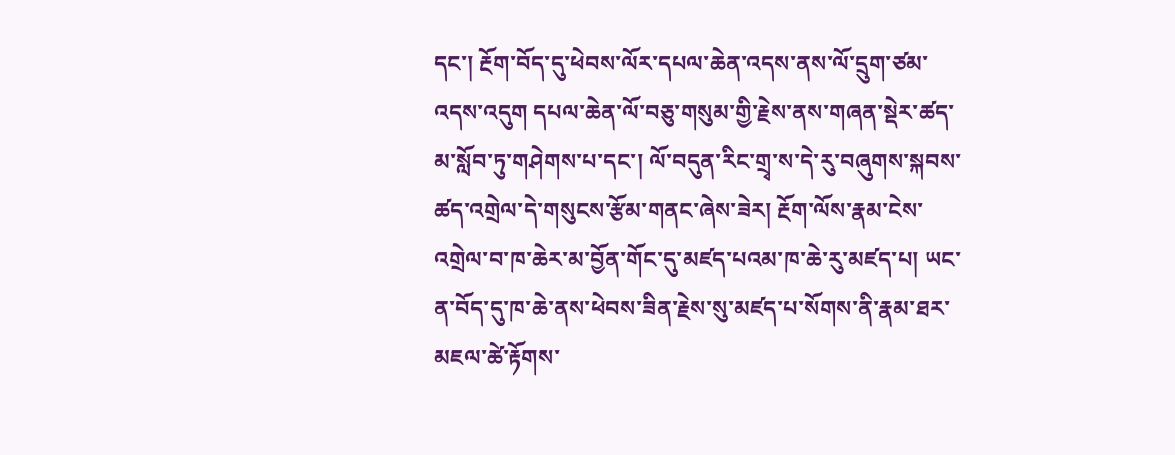དང་། རྔོག་བོད་དུ་ཕེབས་ལོར་དཔལ་ཆེན་འདས་ནས་ལོ་དྲུག་ཙམ་འདས་འདུག དཔལ་ཆེན་ལོ་བཅུ་གསུམ་གྱི་རྗེས་ནས་གཞན་སྡེར་ཚད་མ་སློབ་ཏུ་གཤེགས་པ་དང་། ལོ་བདུན་རིང་གྲྭ་ས་དེ་རུ་བཞུགས་སྐབས་ཚད་འགྲེལ་དེ་གསུངས་རྩོམ་གནང་ཞེས་ཟེར། རྔོག་ལོས་རྣམ་ངེས་འགྲེལ་བ་ཁ་ཆེར་མ་བྱོན་གོང་དུ་མཛད་པའམ་ཁ་ཆེ་རུ་མཛད་པ། ཡང་ན་བོད་དུ་ཁ་ཆེ་ནས་ཕེབས་ཟིན་རྗེས་སུ་མཛད་པ་སོགས་ནི་རྣམ་ཐར་མཇལ་ཚེ་རྟོགས་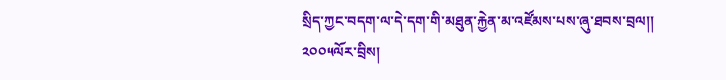སྲིད་ཀྱང་བདག་ལ་དེ་དག་གི་མཐུན་རྐྱེན་མ་འཛོམས་པས་ཞུ་ཐབས་བྲལ།། ༢༠༠༥ལོར་བྲིས།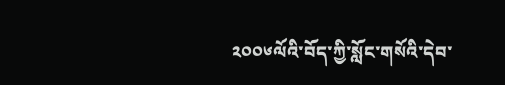༢༠༠༦ལོའི་བོད་ཀྱི་སློང་གསོའི་དེབ་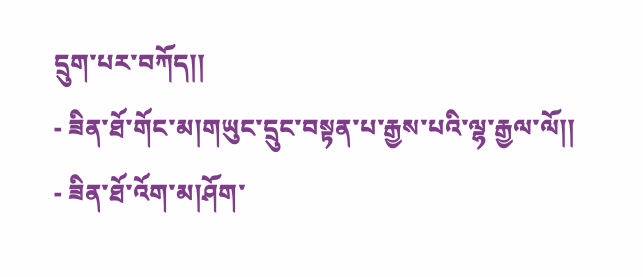དྲུག་པར་བཀོད།།
- ཟིན་ཐོ་གོང་མ།གཡུང་དྲུང་བསྟན་པ་རྒྱས་པའི་ལྷ་རྒྱལ་ལོ།།
- ཟིན་ཐོ་འོག་མ།ཤོག་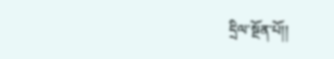དྲིལ་སྔོན་པོ།།